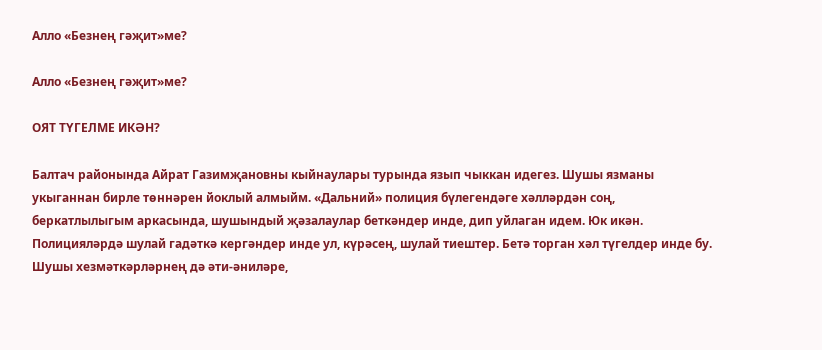Алло «Безнең гәҗит»ме?

Алло «Безнең гәҗит»ме?

ОЯТ ТҮГЕЛМЕ ИКӘН?

Балтач районында Айрат Газимҗановны кыйнаулары турында язып чыккан идегез. Шушы язманы укыганнан бирле төннәрен йоклый алмыйм. «Дальний» полиция бүлегендәге хәлләрдән соң, беркатлылыгым аркасында, шушындый җәзалаулар беткәндер инде, дип уйлаган идем. Юк икән. Полицияләрдә шулай гадәткә кергәндер инде ул, күрәсең, шулай тиештер. Бетә торган хәл түгелдер инде бу. Шушы хезмәткәрләрнең дә әти-әниләре,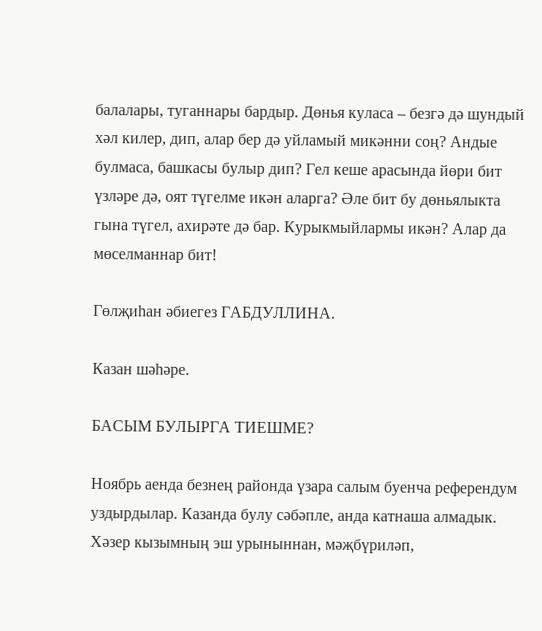балалары, туганнары бардыр. Дөнья куласа – безгә дә шундый хәл килер, дип, алар бер дә уйламый микәнни соң? Андые булмаса, башкасы булыр дип? Гел кеше арасында йөри бит үзләре дә, оят түгелме икән аларга? Әле бит бу дөньялыкта гына түгел, ахирәте дә бар. Курыкмыйлармы икән? Алар да мөселманнар бит!

Гөлҗиһан әбиегез ГАБДУЛЛИНА.

Казан шәһәре.

БАСЫМ БУЛЫРГА ТИЕШМЕ?

Ноябрь аенда безнең районда үзара салым буенча референдум уздырдылар. Казанда булу сәбәпле, анда катнаша алмадык. Хәзер кызымның эш урыныннан, мәҗбүриләп,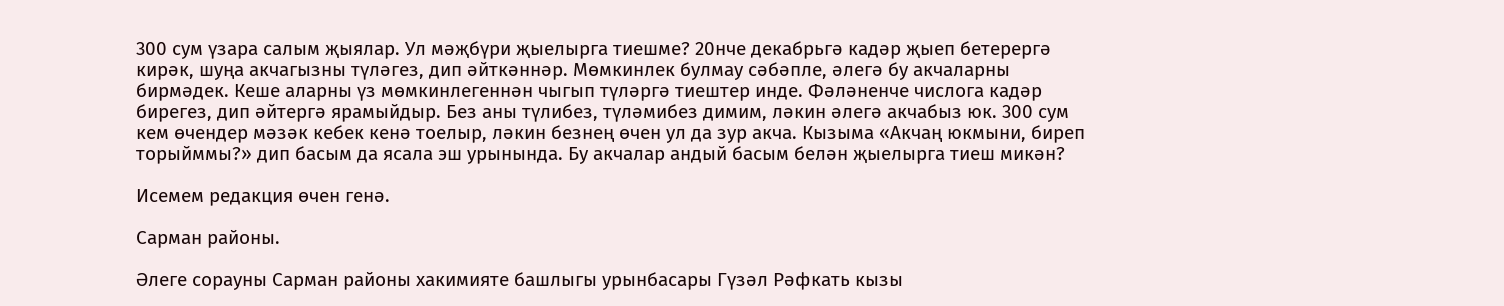300 сум үзара салым җыялар. Ул мәҗбүри җыелырга тиешме? 20нче декабрьгә кадәр җыеп бетерергә кирәк, шуңа акчагызны түләгез, дип әйткәннәр. Мөмкинлек булмау сәбәпле, әлегә бу акчаларны бирмәдек. Кеше аларны үз мөмкинлегеннән чыгып түләргә тиештер инде. Фәләненче числога кадәр бирегез, дип әйтергә ярамыйдыр. Без аны түлибез, түләмибез димим, ләкин әлегә акчабыз юк. 300 сум кем өчендер мәзәк кебек кенә тоелыр, ләкин безнең өчен ул да зур акча. Кызыма «Акчаң юкмыни, биреп торыйммы?» дип басым да ясала эш урынында. Бу акчалар андый басым белән җыелырга тиеш микән?

Исемем редакция өчен генә.

Сарман районы.

Әлеге сорауны Сарман районы хакимияте башлыгы урынбасары Гүзәл Рәфкать кызы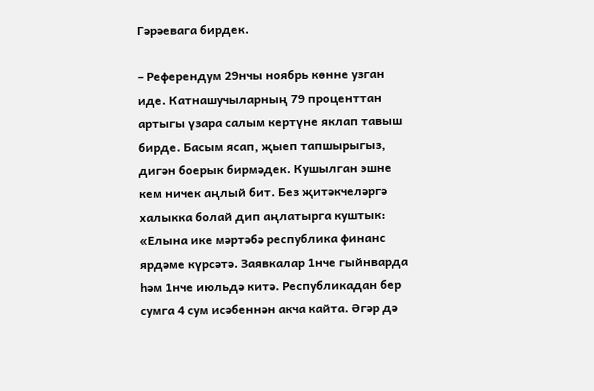Гәрәевага бирдек.

– Референдум 29нчы ноябрь көнне узган иде. Катнашучыларның 79 проценттан артыгы үзара салым кертүне яклап тавыш бирде. Басым ясап, җыеп тапшырыгыз, дигән боерык бирмәдек. Кушылган эшне кем ничек аңлый бит. Без җитәкчеләргә халыкка болай дип аңлатырга куштык: «Елына ике мәртәбә республика финанс ярдәме күрсәтә. Заявкалар 1нче гыйнварда һәм 1нче июльдә китә. Республикадан бер сумга 4 сум исәбеннән акча кайта. Әгәр дә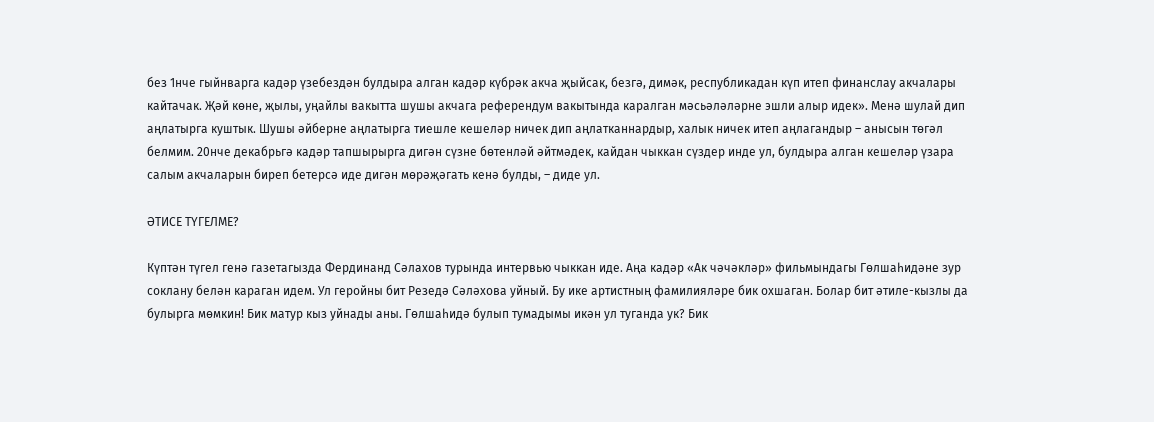без 1нче гыйнварга кадәр үзебездән булдыра алган кадәр күбрәк акча җыйсак, безгә, димәк, республикадан күп итеп финанслау акчалары кайтачак. Җәй көне, җылы, уңайлы вакытта шушы акчага референдум вакытында каралган мәсьәләләрне эшли алыр идек». Менә шулай дип аңлатырга куштык. Шушы әйберне аңлатырга тиешле кешеләр ничек дип аңлатканнардыр, халык ничек итеп аңлагандыр – анысын төгәл белмим. 20нче декабрьгә кадәр тапшырырга дигән сүзне бөтенләй әйтмәдек, кайдан чыккан сүздер инде ул, булдыра алган кешеләр үзара салым акчаларын биреп бетерсә иде дигән мөрәҗәгать кенә булды, – диде ул.

ӘТИСЕ ТҮГЕЛМЕ?

Күптән түгел генә газетагызда Фердинанд Сәлахов турында интервью чыккан иде. Аңа кадәр «Ак чәчәкләр» фильмындагы Гөлшаһидәне зур соклану белән караган идем. Ул геройны бит Резедә Сәләхова уйный. Бу ике артистның фамилияләре бик охшаган. Болар бит әтиле-кызлы да булырга мөмкин! Бик матур кыз уйнады аны. Гөлшаһидә булып тумадымы икән ул туганда ук? Бик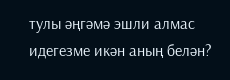тулы әңгәмә эшли алмас идегезме икән аның белән?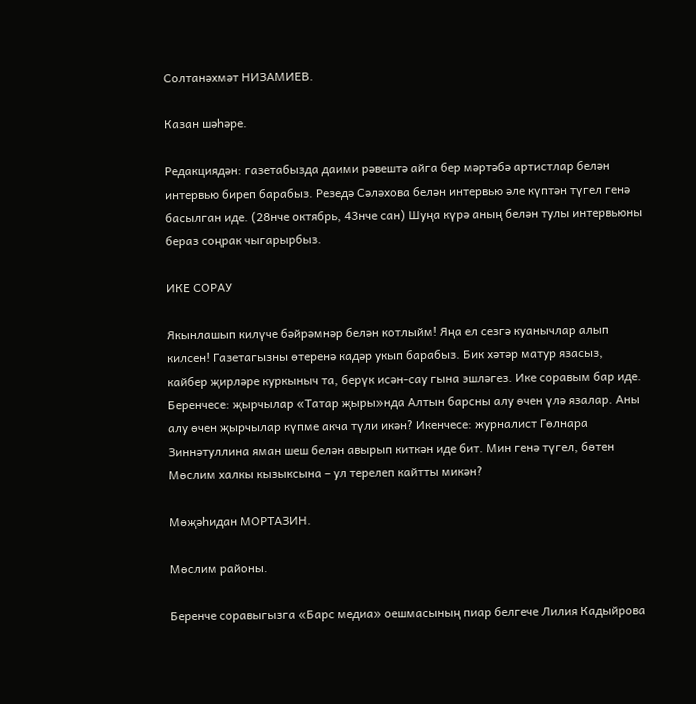Солтанәхмәт НИЗАМИЕВ.

Казан шәһәре.

Редакциядән: газетабызда даими рәвештә айга бер мәртәбә артистлар белән интервью биреп барабыз. Резедә Сәләхова белән интервью әле күптән түгел генә басылган иде. (28нче октябрь, 43нче сан) Шуңа күрә аның белән тулы интервьюны бераз соңрак чыгарырбыз.

ИКЕ СОРАУ

Якынлашып килүче бәйрәмнәр белән котлыйм! Яңа ел сезгә куанычлар алып килсен! Газетагызны өтеренә кадәр укып барабыз. Бик хәтәр матур язасыз, кайбер җирләре куркыныч та, берүк исән-сау гына эшләгез. Ике соравым бар иде. Беренчесе: җырчылар «Татар җыры»нда Алтын барсны алу өчен үлә язалар. Аны алу өчен җырчылар күпме акча түли икән? Икенчесе: журналист Гөлнара Зиннәтуллина яман шеш белән авырып киткән иде бит. Мин генә түгел, бөтен Мөслим халкы кызыксына – ул терелеп кайтты микән?

Мөҗәһидан МОРТАЗИН.

Мөслим районы.

Беренче соравыгызга «Барс медиа» оешмасының пиар белгече Лилия Кадыйрова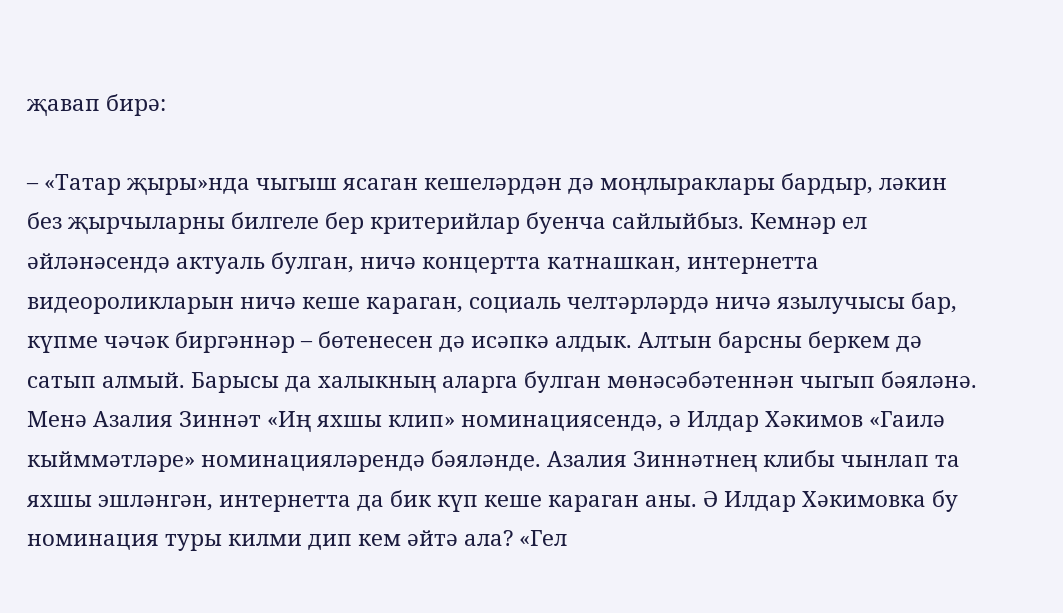җавап бирә:

– «Татар җыры»нда чыгыш ясаган кешеләрдән дә моңлыраклары бардыр, ләкин без җырчыларны билгеле бер критерийлар буенча сайлыйбыз. Кемнәр ел әйләнәсендә актуаль булган, ничә концертта катнашкан, интернетта видеороликларын ничә кеше караган, социаль челтәрләрдә ничә язылучысы бар, күпме чәчәк биргәннәр – бөтенесен дә исәпкә алдык. Алтын барсны беркем дә сатып алмый. Барысы да халыкның аларга булган мөнәсәбәтеннән чыгып бәяләнә. Менә Азалия Зиннәт «Иң яхшы клип» номинациясендә, ә Илдар Хәкимов «Гаилә кыйммәтләре» номинацияләрендә бәяләнде. Азалия Зиннәтнең клибы чынлап та яхшы эшләнгән, интернетта да бик күп кеше караган аны. Ә Илдар Хәкимовка бу номинация туры килми дип кем әйтә ала? «Гел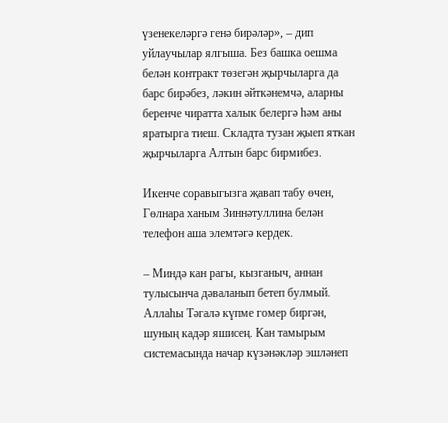үзенекеләргә генә бирәләр», – дип уйлаучылар ялгыша. Без башка оешма белән контракт төзегән җырчыларга да барс бирәбез, ләкин әйткәнемчә, аларны беренче чиратта халык белергә һәм аны яратырга тиеш. Складта тузан җыеп яткан җырчыларга Алтын барс бирмибез.

Икенче соравыгызга җавап табу өчен, Гөлнара ханым Зиннәтуллина белән телефон аша элемтәгә кердек.

– Миндә кан рагы, кызганыч, аннан тулысынча дәваланып бетеп булмый. Аллаһы Тәгалә күпме гомер биргән, шуның кадәр яшисең. Кан тамырым системасында начар күзәнәкләр эшләнеп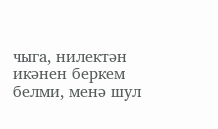чыга, нилектән икәнен беркем белми, менә шул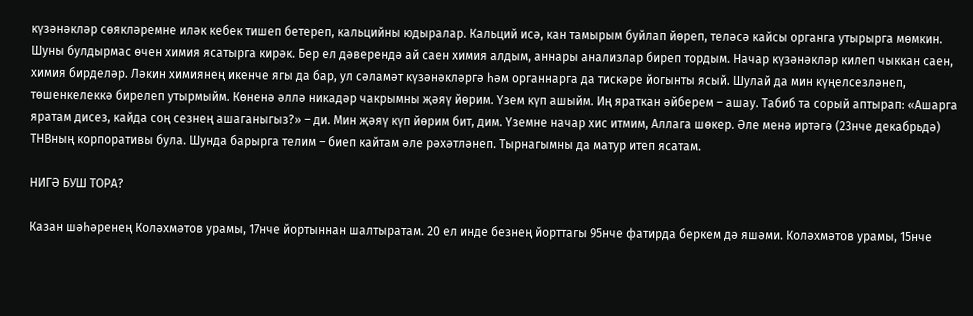күзәнәкләр сөякләремне иләк кебек тишеп бетереп, кальцийны юдыралар. Кальций исә, кан тамырым буйлап йөреп, теләсә кайсы органга утырырга мөмкин. Шуны булдырмас өчен химия ясатырга кирәк. Бер ел дәверендә ай саен химия алдым, аннары анализлар биреп тордым. Начар күзәнәкләр килеп чыккан саен, химия бирделәр. Ләкин химиянең икенче ягы да бар, ул сәламәт күзәнәкләргә һәм органнарга да тискәре йогынты ясый. Шулай да мин күңелсезләнеп, төшенкелеккә бирелеп утырмыйм. Көненә әллә никадәр чакрымны җәяү йөрим. Үзем күп ашыйм. Иң яраткан әйберем – ашау. Табиб та сорый аптырап: «Ашарга яратам дисез, кайда соң сезнең ашаганыгыз?» – ди. Мин җәяү күп йөрим бит, дим. Үземне начар хис итмим, Аллага шөкер. Әле менә иртәгә (23нче декабрьдә) ТНВның корпоративы була. Шунда барырга телим – биеп кайтам әле рәхәтләнеп. Тырнагымны да матур итеп ясатам.

НИГӘ БУШ ТОРА?

Казан шәһәренең Коләхмәтов урамы, 17нче йортыннан шалтыратам. 20 ел инде безнең йорттагы 95нче фатирда беркем дә яшәми. Коләхмәтов урамы, 15нче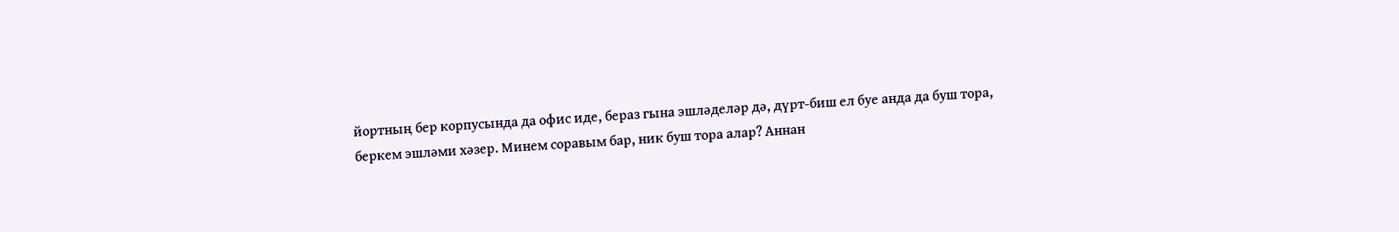йортның бер корпусында да офис иде, бераз гына эшләделәр дә, дүрт-биш ел буе анда да буш тора, беркем эшләми хәзер. Минем соравым бар, ник буш тора алар? Аннан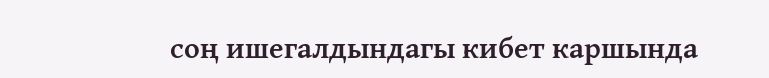соң ишегалдындагы кибет каршында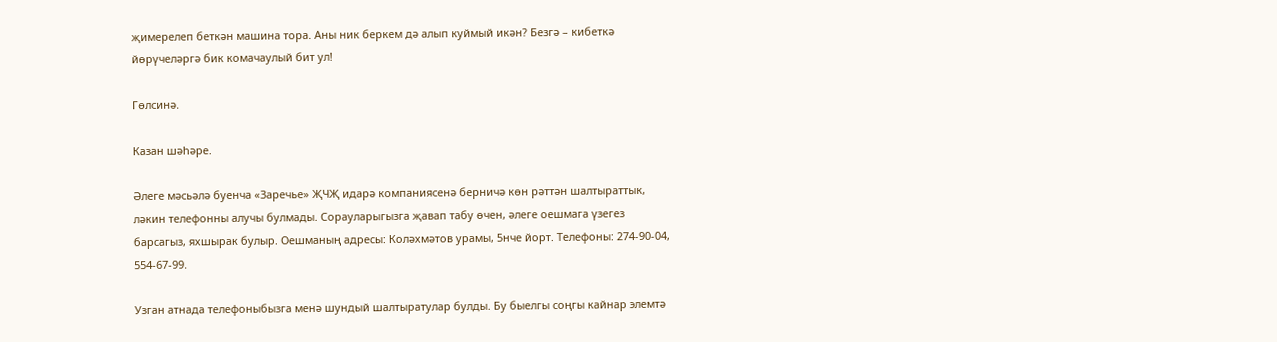җимерелеп беткән машина тора. Аны ник беркем дә алып куймый икән? Безгә – кибеткә йөрүчеләргә бик комачаулый бит ул!

Гөлсинә.

Казан шәһәре.

Әлеге мәсьәлә буенча «Заречье» ҖЧҖ идарә компаниясенә берничә көн рәттән шалтыраттык, ләкин телефонны алучы булмады. Сорауларыгызга җавап табу өчен, әлеге оешмага үзегез барсагыз, яхшырак булыр. Оешманың адресы: Коләхмәтов урамы, 5нче йорт. Телефоны: 274-90-04, 554-67-99.

Узган атнада телефоныбызга менә шундый шалтыратулар булды. Бу быелгы соңгы кайнар элемтә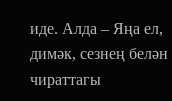иде. Алда – Яңа ел, димәк, сезнең белән чираттагы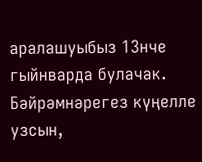аралашуыбыз 13нче гыйнварда булачак. Бәйрәмнәрегез күңелле узсын,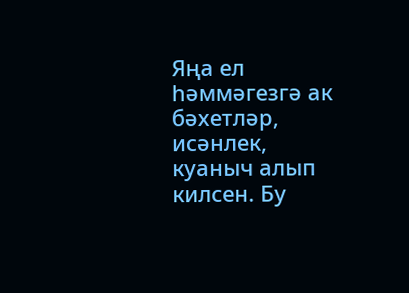Яңа ел һәммәгезгә ак бәхетләр, исәнлек, куаныч алып килсен. Бу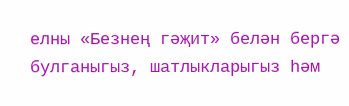елны «Безнең гәҗит» белән бергә булганыгыз, шатлыкларыгыз һәм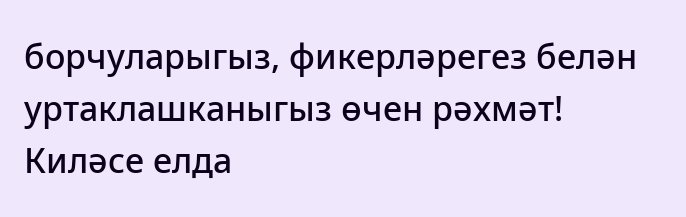борчуларыгыз, фикерләрегез белән уртаклашканыгыз өчен рәхмәт! Киләсе елда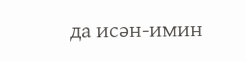да исән-имин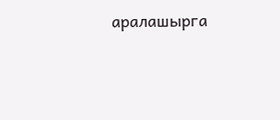аралашырга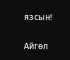язсын!

Айгөл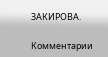ЗАКИРОВА.

Комментарии